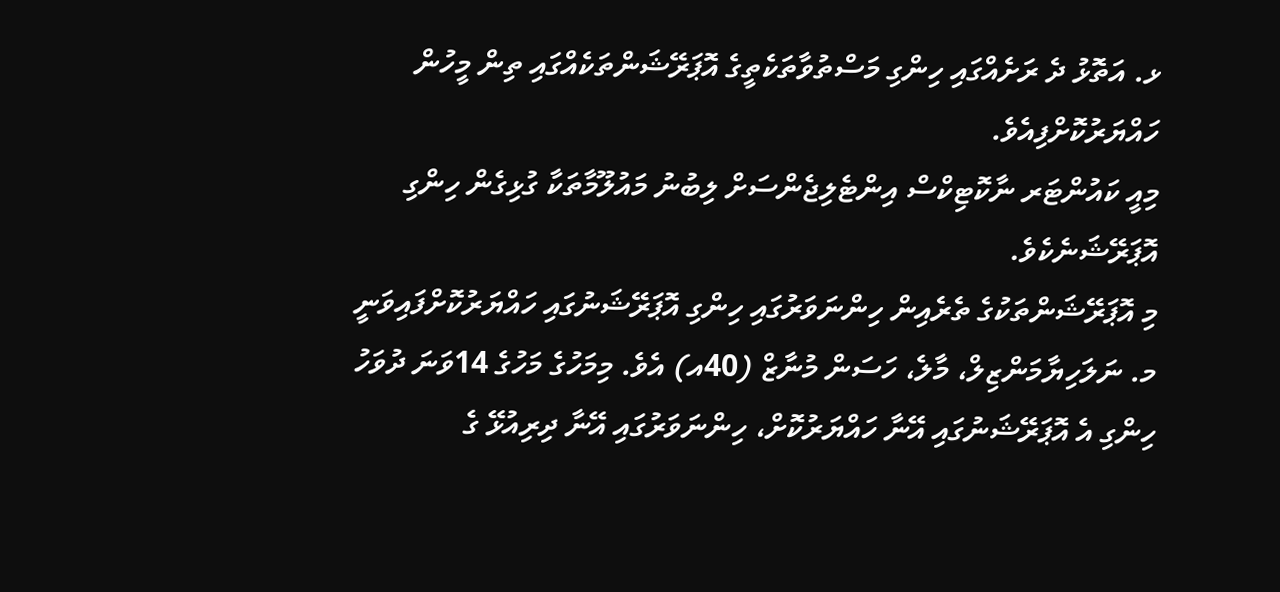ޅ. އަތޮޅު ދެ ރަށެއްގައި ހިންގި މަސްތުވާތަކެތީގެ އޮޕަރޭޝަންތަކެއްގައި ތިން މީހުން ހައްޔަރުކޮށްފިއެވެ.
މިއީ ކައުންޓަރ ނާކޮޓިކްސް އިންޓެލިޖެންސަށް ލިބުނު މައުލޫމާތަކާ ގުޅިގެން ހިންގި އޮޕަރޭޝަނެކެވެ.
މި އޮޕަރޭޝަންތަކުގެ ތެރެއިން ހިންނަވަރުގައި ހިންގި އޮޕަރޭޝަނުގައި ހައްޔަރުކޮށްފައިވަނީ މ. ނަލަހިޔާމަންޒިލް، މާލެ، ހަސަން މުނާޒް (40އ) އެވެ. މިމަހުގެ މަހުގެ 14ވަނަ ދުވަހު ހިންގި އެ އޮޕަރޭޝަނުގައި އޭނާ ހައްޔަރުކޮށް، ހިންނަވަރުގައި އޭނާ ދިރިއުޅޭ ގެ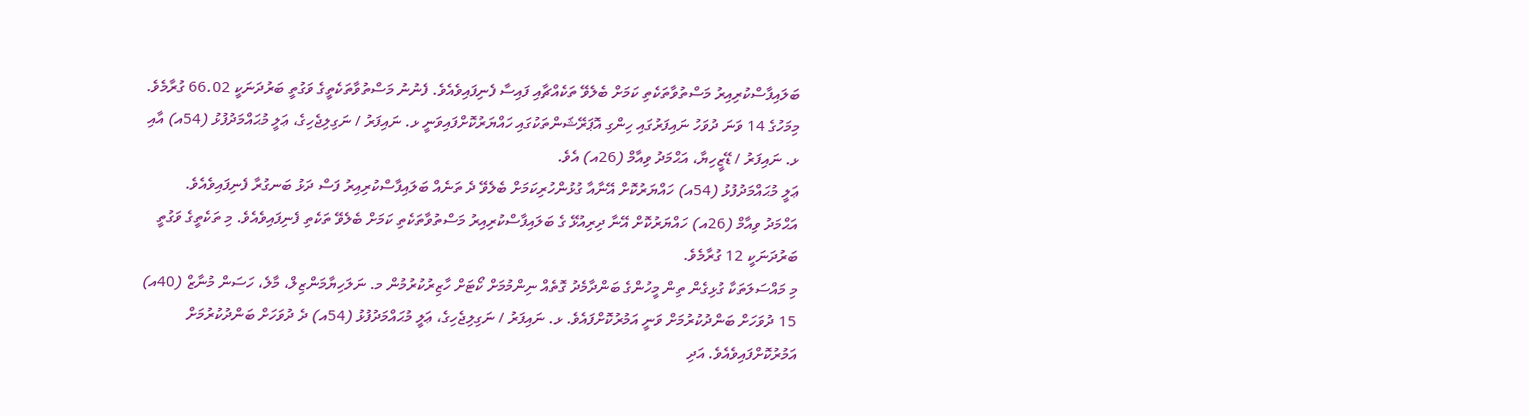ބަލައިފާސްކުރިއިރު މަސްތުވާތަކެތި ކަމަށް ބެލެވޭ ތަކެއްޗާއި ފައިސާ ފެނިފައިވެއެވެ. ފެނުނު މަސްތުވާތަކެތީގެ ވަގުތީ ބަރުދަނަކީ 66.02 ގުރާމެވެ.
މިމަހުގެ 14 ވަނަ ދުވަހު ނައިފަރުގައި ހިންގި އޮޕަރޭޝަންތަކުގައި ހައްޔަރުކޮށްފައިވަނީ ޅ. ނައިފަރު / ނަގިލިޖެހިގެ، ޢަލީ މުޙައްމަދުފުޅު (54އ) އާއި ޅ. ނައިފަރު / ޑޭޒީހިޔާ، އަޙްމަދު ވިއާމް (26އ) އެވެ.
ޢަލީ މުޙައްމަދުފުޅު (54އ) ހައްޔަރުކޮށް އޭނާއާ ގުޅުންހުރިކަމަށް ބެލެވޭ ދެ ތަނެއް ބަލައިފާސްކުރިއިރު ފަސް ދަޅު ބަނގުރާ ފެނިފައިވެއެވެ.
އަޙްމަދު ވިއާމް (26އ) ހައްޔަރުކޮށް އޭނާ ދިރިއުޅޭ ގެ ބަލައިފާސްކުރިއިރު މަސްތުވާތަކެތި ކަމަށް ބެލެވޭ ތަކެތި ފެނިފައިވެއެވެ. މި ތަކެތީގެ ވަގުތީ ބަރުދަނަކީ 12 ގުރާމެވެ.
މި މައްސަލަތަކާ ގުޅިގެން ތިން މީހުންގެ ބަންދާމެދު ގޮތެއް ނިންމުމަށް ކޯޓަށް ހާޒިރުކުރުމުން މ. ނަލަހިޔާމަންޒިލް، މާލެ، ހަސަން މުނާޒް (40އ) 15 ދުވަހަށް ބަންދުކުރުމަށް ވަނީ އަމުރުކޮށްފައެވެ. ޅ. ނައިފަރު / ނަގިލިޖެހިގެ، ޢަލީ މުޙައްމަދުފުޅު (54އ) ދެ ދުވަހަށް ބަންދުކުރުމަށް އަމުރުކޮށްފައިވެއެވެ. އަދި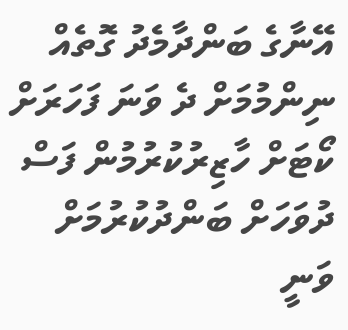އޭނާގެ ބަންދާމެދު ގޮތެއް ނިންމުމަށް ދެ ވަނަ ފަހަރަށް ކޯޓަށް ހާޒިރުކުރުމުން ފަސް ދުވަހަށް ބަންދުކުރުމަށް ވަނީ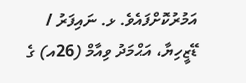އަމުރުކޮށްފައެވެ. ޅ. ނައިފަރު / ޑޭޒީހިޔާ، އަޙްމަދު ވިއާމް (26އ) ގެ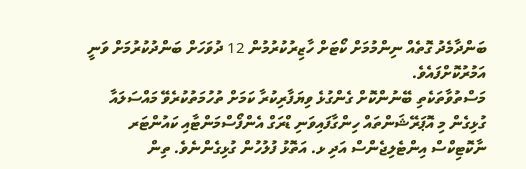ބަންދާމެދު ގޮތެއް ނިންމުމަށް ކޯޓަށް ހާޒިރުކުރުމުން 12 ދުވަހަށް ބަންދުކުރުމަށް ވަނީ އަމުރުކޮށްފައެވެ.
މަސްތުވާތަކެތި ބޭނުންކޮށް ގެންގުޅެ ވިޔަފާރިކުރާ ކަމަށް ތުހުމަތުކުރެވޭ މައްސަލައާ ގުޅިގެން މި އޮޕަރޭޝަންތައް ހިންގާފައިވަނި ޑްރަގް އެންފޯސްމަންޓާއި ކައުންޓަރ ނާކޮޓިކްސް އިންޓެލިޖެންސް އަދި ޅ. އަތޮޅު ފުލުހުން ގުޅިގެންނެވެ. ތިން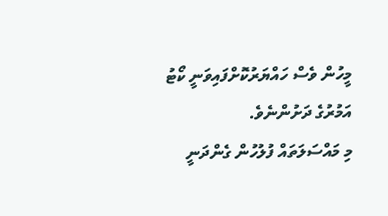މީހުން ވެސް ހައްޔަރުކޮށްފައިވަނީ ކޯޓު އަމުރުގެ ދަށުންނެވެ.
މި މައްސަލަތައް ފުލުހުން ގެންދަނީ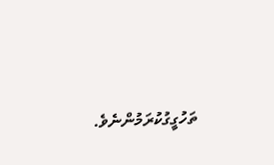ތަހުގީގުކުރަމުންނެވެ.